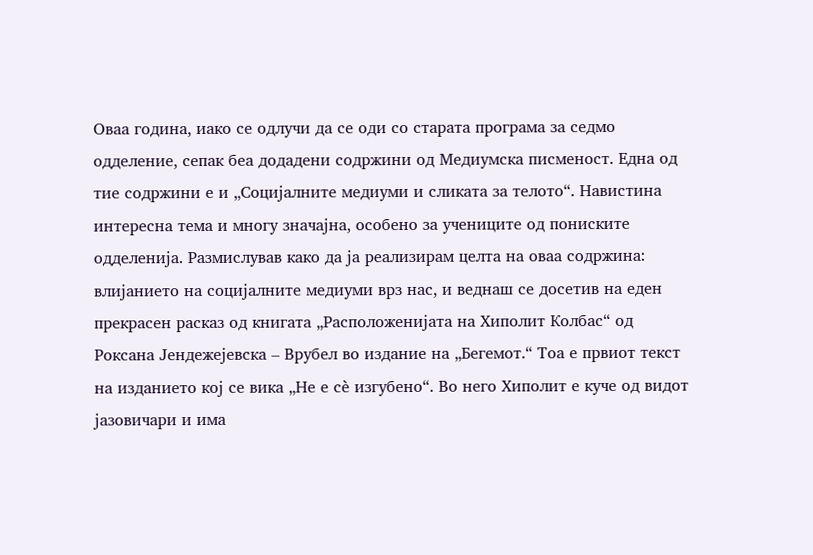Оваа година, иако се одлучи да се оди со старата програма за седмо одделение, сепак беа додадени содржини од Медиумска писменост. Една од тие содржини е и „Социјалните медиуми и сликата за телото“. Навистина интересна тема и многу значајна, особено за учениците од пониските одделенија. Размислував како да ја реализирам целта на оваа содржина: влијанието на социјалните медиуми врз нас, и веднаш се досетив на еден прекрасен расказ од книгата „Расположенијата на Хиполит Колбас“ од Роксана Јендежејевска – Врубел во издание на „Бегемот.“ Тоа е првиот текст на изданието кој се вика „Не е сè изгубено“. Во него Хиполит е куче од видот јазовичари и има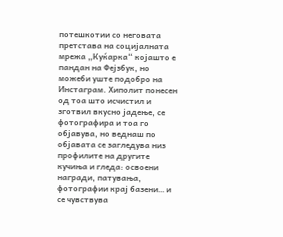потешкотии со неговата претстава на социјалната мрежа „Куќарка“ којашто е пандан на Фејзбук, но можеби уште подобро на Инстаграм. Хиполит понесен од тоа што исчистил и зготвил вкусно јадење, се фотографира и тоа го објавува, но веднаш по објавата се загледува низ профилите на другите кучиња и гледа: освоени награди, патувања, фотографии крај базени… и се чувствува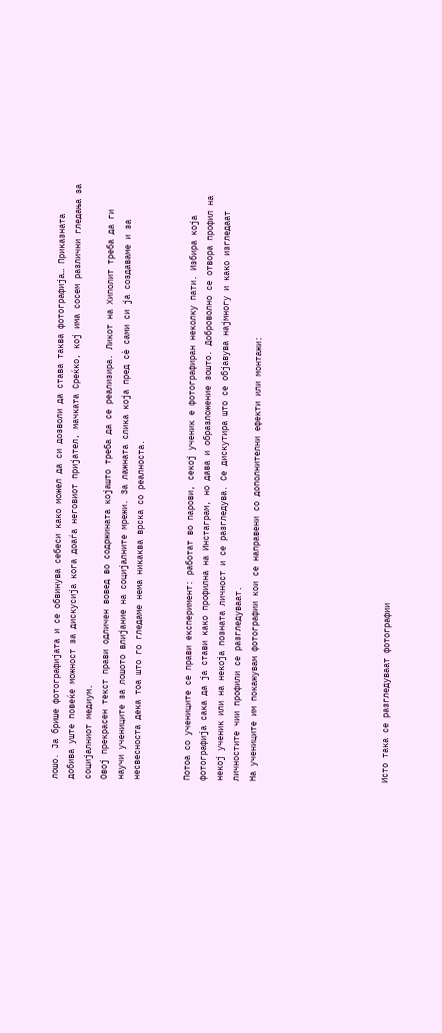лошо. Ја брише фотографијата и се обвинува себеси како можел да си дозволи да става таква фотографија… Приказната добива уште повеќе можност за дискусија кога доаѓа неговиот пријател, мачката Среќко, кој има сосем различни гледања за социјалниот медиум.
Овој прекрасен текст прави одличен вовед во содржината којашто треба да се реализира. Ликот на Хиполит треба да ги научи учениците за лошото влијание на социјалните мрежи. За лажната слика која пред сè сами си ја создаваме и за несвесноста дека тоа што го гледаме нема никаква врска со реалноста.


Потоа со учениците се прави експеримент: работат во парови, секој ученик е фотографиран неколку пати. Избира која фотографија сака да ја стави како профилна на Инстаграм, но дава и образложение зошто. Доброволно се отвора профил на некој ученик или на некоја позната личност и се разгледува. Се дискутира што се објавува најмногу и како изгледаат личностите чии профили се разгледуваат.
На учениците им покажувам фотографии кои се направени со дополнителни ефекти или монтажи:







Исто така се разгледуваат фотографии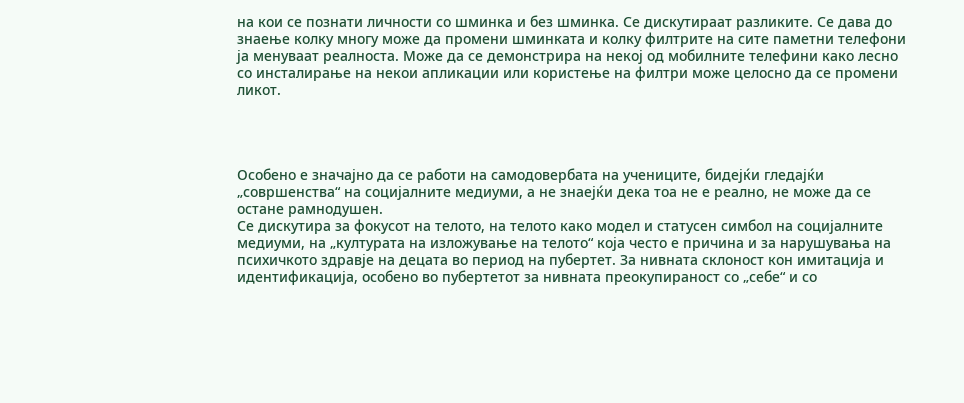на кои се познати личности со шминка и без шминка. Се дискутираат разликите. Се дава до знаење колку многу може да промени шминката и колку филтрите на сите паметни телефони ја менуваат реалноста. Може да се демонстрира на некој од мобилните телефини како лесно со инсталирање на некои апликации или користење на филтри може целосно да се промени ликот.




Особено е значајно да се работи на самодовербата на учениците, бидејќи гледајќи „совршенства“ на социјалните медиуми, а не знаејќи дека тоа не е реално, не може да се остане рамнодушен.
Се дискутира за фокусот на телото, на телото како модел и статусен симбол на социјалните медиуми, на „културата на изложување на телото“ која често е причина и за нарушувања на психичкото здравје на децата во период на пубертет. За нивната склоност кон имитација и идентификација, особено во пубертетот за нивната преокупираност со „себе“ и со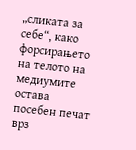„сликата за себе“, како форсирањето на телото на медиумите остава посебен печат врз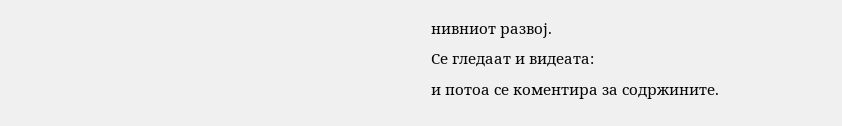нивниот развој.
Се гледаат и видеата:
и потоа се коментира за содржините.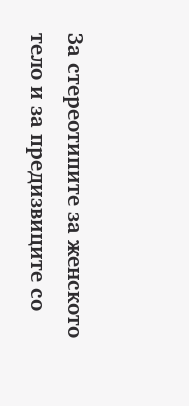За стереотипите за женското тело и за предизвиците со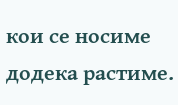кои се носиме додека растиме.